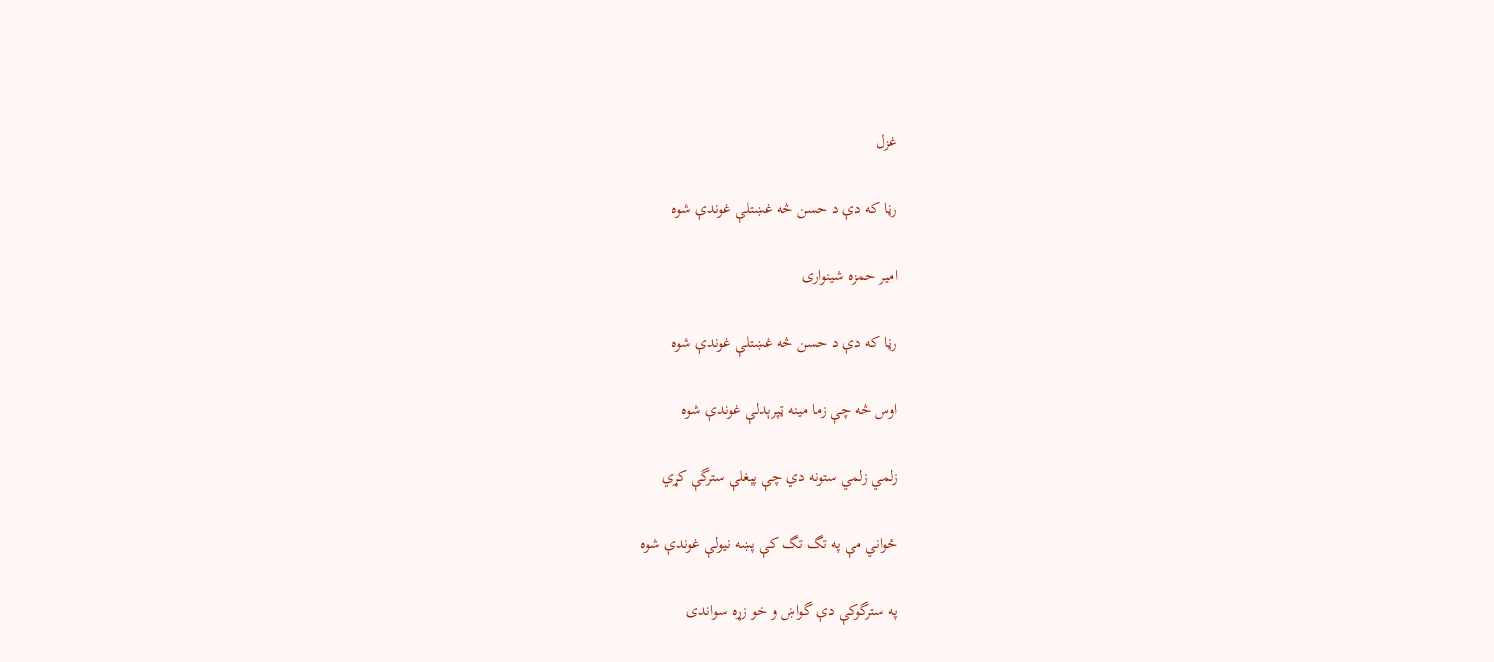غزل

رڼا که دې د حسن څه غښتلې غوندې شوه

امیر حمزه شینواری

رڼا که دې د حسن څه غښتلې غوندې شوه

اوس څه چې زما مينه ټپرېدلې غوندې شوه

زلمي زلمي ستونه دي چې پېغلې سترگې کړي

ځواني مې په تگ تگ کې پښه نيولې غوندې شوه

په سترگوکې دې گواښ و خو زړه سواندی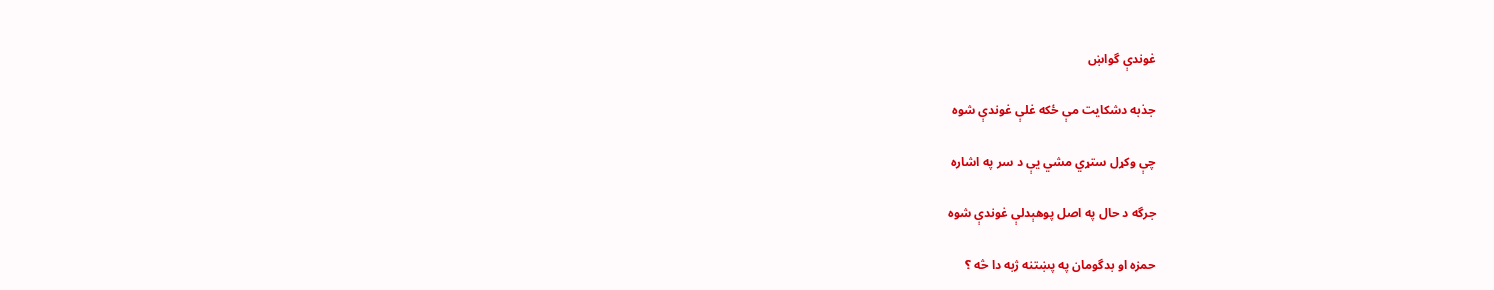غوندې گواښ

جذبه دشکايت مې ځکه غلې غوندې شوه

چې وکړل ستړي مشي يې د سر په اشاره

جرگه د حال په اصل پوهېدلې غوندې شوه

حمزه او بدگومان په پښتنه ژبه دا څه ؟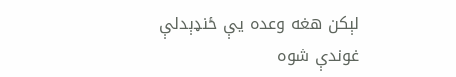لېکن هغه وعده يې ځنډېدلې غوندې شوه